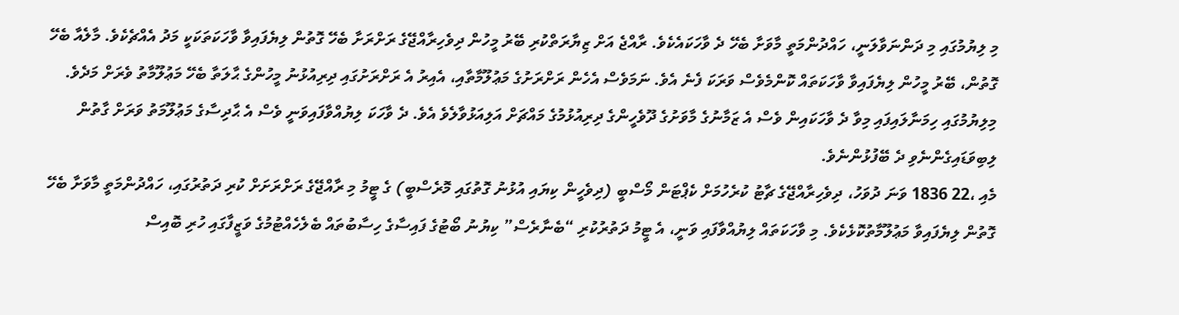މި ލިޔުމުގައި މި ދަންނަވާލަނީ، ހައްދުންމަތީ މާވަށާ ބެހޭ ދެ ވާހަކައެކެވެ. ރާއްޖެ އަށް ޒިޔާރަތްކުރި ބޭރު މީހުން ދިވެހިރާއްޖޭގެ ރަށްރަށާ ބެހޭ ގޮތުން ލިޔެފައިވާ ވާހަކަތަކަކީ މަދު އެއްޗެކެވެ. މާލެއާ ބެހޭ ގޮތުން، ބޭރު މީހުން ލިޔެފައިވާ ވާހަކަތައް ކޮންމެވެސް ވަރަކަ ފެނެ އެވެ. ނަމަވެސް އެހެން ރަށްރަށުގެ މަޢުލޫމާތާއި، އެއިރު އެ ރަށްރަށުގައި ދިރިއުޅުނު މީހުންގެ ޙާލަތާ ބެހޭ މަޢުލޫމާތު ވެރަށް މަދެވެ. މިލިޔުމުގައި ހިމަނާލައިފައި މިވާ ދެ ވާހަކައިން ވެސް އެ ޒަމާނުގެ މާވަށުގެ ދޫވެހީންގެ ދިރިއުޅުމުގެ މައްޗަށް އަލިއަޅުވާލެވެ އެވެ. ދެ ވާހަކަ ލިޔުއްވާފައިވަނީ ވެސް އެ ޙާދިސާގެ މަޢުލޫމަތު ވަރަށް ގާތުން ލިބިވަޑައިގެންނެވި ދެ ބޭފުޅުންނެވެ.
މެއި ،22 1836 ވަނަ ދުވަހު، ދިވެހިރާއްޖޭގެ ޗާޓު ކުރެހުމަށް ކެޕްޓަން މޯސްބީ (ދިވެހީން ކިޔައި އުޅުނު ގޮތުގައި މޮރެސްބީ) ގެ ޓީމު މި ރާއްޖޭގެ ރަށްރަށަށް ކުރި ދަތުރުގައި، ހައްދުންމަތީ މާވަށާ ބެހޭ ގޮތުން ލިޔެފައިވާ މަޢުލޫމާތުކޮޅެކެވެ. މި ވާހަކަތައް ލިޔުއްވާފައި ވަނީ، އެ ޓީމު ދަތުރުކުރި “ބެނާރެސް” ކިޔުނު ބޯޓުގެ ފައިސާގެ ހިސާބުތައް ބެލެހެއްޓުމުގެ ވަޒީފާގައި ހުރި ބޮއިސް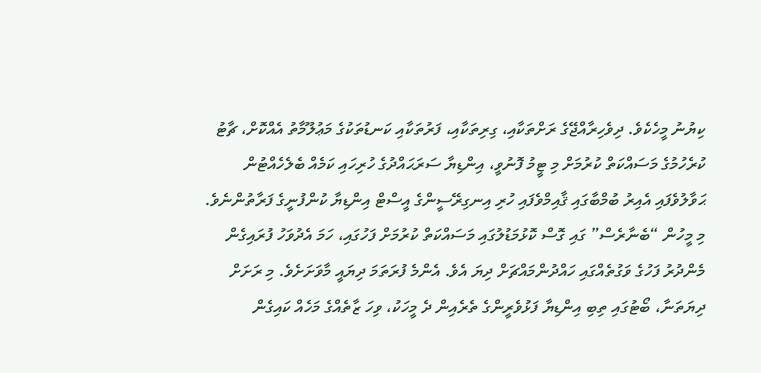ކިޔުނު މީހެކެވެ. ދިވެހިރާއްޖޭގެ ރަށްތަކާއި، ގިރިތަކާއި، ފަރުތަކާއި ކަނޑުތަކުގެ މަޢުލޫމާތު އެއްކޮށް، ޗާޓު ކުރެހުމުގެ މަސައްކަތް ކުރުމަށް މި ޓީމު ފޮނުވީ، އިންޑިޔާ ސަރަޙައްދުގެ ހުރިހައި ކަމެއް ބެލެހެއްޓުން ޙަވާލުވެފައި އެއިރު ބުމްބާގައި ޤާއިމްވެފައި ހުރި އިނގިރޭސީންގެ އީސްޓް އިންޑިޔާ ކުންފުނީގެ ފަރާތުންނެވެ.
މި މީހުން “ބެނާރެސް” ގައި ގޮސް ކޮޅުމަޑުލުގައި މަސައްކަތް ކުރުމަށް ފަހުގައި، ހަމަ އެދުވަހު ފުރައިގެން މެންދުރު ފަހުގެ ވަގުތެއްގައި ހައްދުންމައްޗަށް ދިޔަ އެވެ. އެންމެ ފުރަތަމަ ދިޔައީ މާވަށަށެވެ. މި ރަށަށް ދިޔަތަނާ، ބޯޓުގައި ތިބި އިންޑިޔާ ފަޅުވެރީންގެ ތެރެއިން ދެ މީހަކު، ވިހަ ޒާތެއްގެ މަހެއް ކައިގެން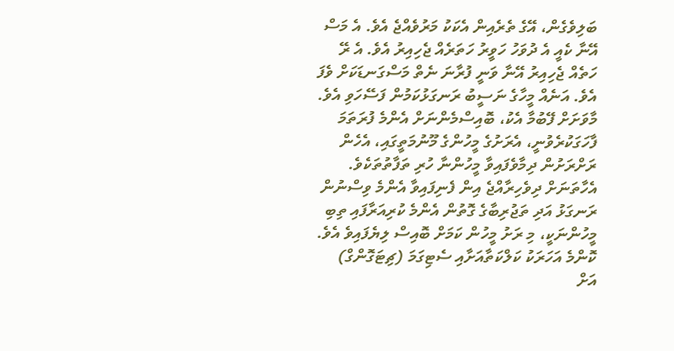ބަލިވެގެން، އޭގެ ތެރެއިން އެކަކު މަރުވެއްޖެ އެވެ. އެ މަސް އޭނާ ކެއީ އެ ދުވަހު ހަވީރު ހަތަރެއް ޖެހިއިރު އެވެ. އެ ރޭ ހަތެއް ޖެހިއިރު އޭނާ ވަނީ ފުރާނަ ނެތް މަސްގަނޑަކަށް ވެފަ އެވެ. އަނެއް މީހާގެ ނަސީބު ރަނގަޅުކަމުން ފަސޭހަވި އެވެ.
މާވަށަށް ފޭބުމާ އެކު، ބޮއިސްމެންނަށް އެންމެ ފުރަތަމަ ފާހަގަކުރެވުނީ، އެރަށުގެ މީހުންގެ މޫނުމަތީގައި، އެހެން ރަށްރަށުން ދިމާވެފައިވާ މީހުންނާ ހުރި ތަފާތުތަކެވެ. އެހާތަނަށް ދިވެހިރާއްޖެ އިން ފެނިފައިވާ އެންމެ ވިސްނުން ރަނގަޅު އަދި ތަޖުރިބާގެ ގޮތުން އެންމެ ކުރިއަރާފައި ތިބި މީހުންނަކީ، މި ރަށު މީހުން ކަމަށް ބޮއިސް ލިޔެފައިވެ އެވެ. ކޮންމެ އަހަރަކު ކަލްކަތާއަށާއި ސެޓިގަމަ (ޗިޓަގޮންގް) އަށް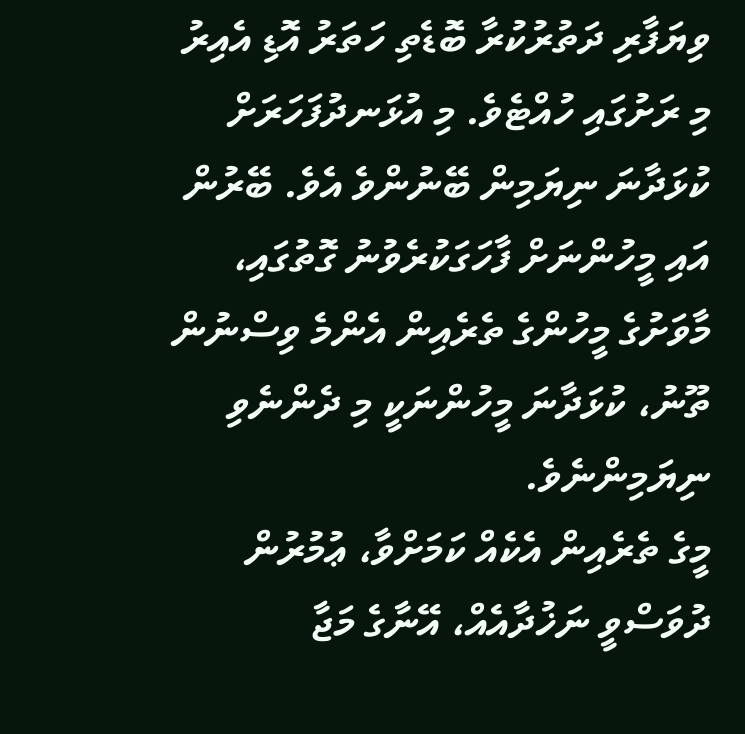ވިޔަފާރި ދަތުރުކުރާ ބޮޑެތި ހަތަރު އޮޑި އެއިރު މި ރަށުގައި ހުއްޓެވެ. މި އުޅަނދުފަހަރަށް ކުޅަދާނަ ނިޔަމިން ބޭނުންވެ އެވެ. ބޭރުން އައި މީހުންނަށް ފާހަގަކުރެވުނު ގޮތުގައި، މާވަށުގެ މީހުންގެ ތެރެއިން އެންމެ ވިސްނުން ތޫނު، ކުޅަދާނަ މީހުންނަކީ މި ދެންނެވި ނިޔަމިންނެވެ.
މީގެ ތެރެއިން އެކެއް ކަމަށްވާ، ޢުމުރުން ދުވަސްވީ ނަޚުދާއެއް، އޭނާގެ މަޖާ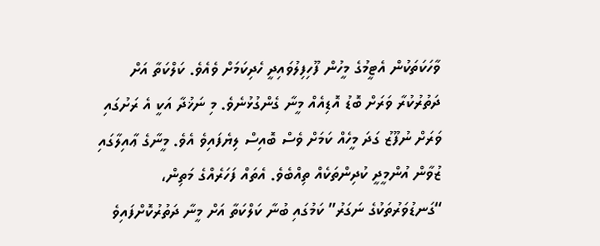ވާހަކަތަކުން އެޓީމުގެ މީހުން ފޫހިފިލުވައިދީ ހެދިކަމަށް ވެއެވެ. ކަލްކަތާ އަށް ދަތުރުކުރާ ވަރަށް ބޮޑު އޮޑިއެއް މީނާ ގެންގުޅުނެވެ. މި ނަޚުދާ އަކީ އެ ރަށުގައި ވަރަށް ނުފޫޒު ގަދަ މީހެއް ކަމަށް ވެސް ބޮއިސް ލިޔެފައިވެ އެވެ. މީނާގެ ޢާއިލާގައި ޒުވާން އުންމީދީ ކުދިންތަކެއް ތިއްބެވެ. އެތައް ފަހަރެއްގެ މަތިން، “ގަނޑުވަރުތަކުގެ ނަގަރު” ކަމުގައި ބުނާ ކަލްކަތާ އަށް މީނާ ދަތުރުކޮށްފައިވެ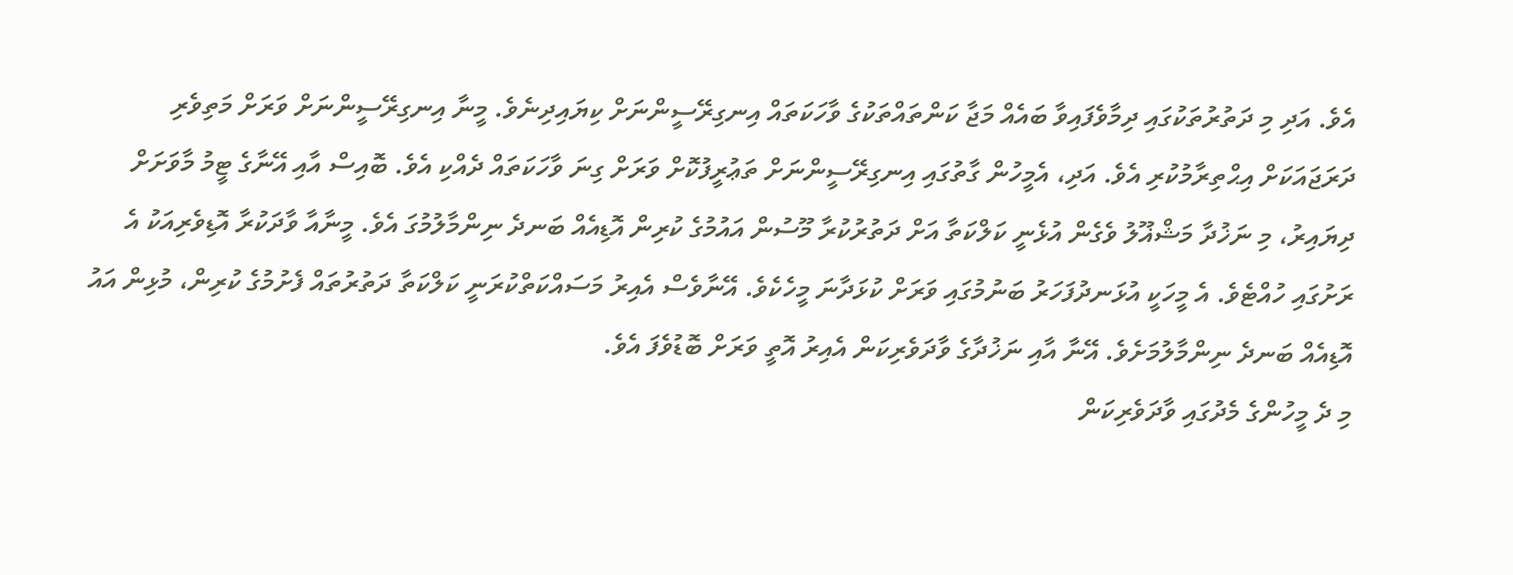އެވެ. އަދި މި ދަތުރުތަކުގައި ދިމާވެފައިވާ ބައެއް މަޖާ ކަންތައްތަކުގެ ވާހަކަތައް އިނގިރޭސީންނަށް ކިޔައިދިނެވެ. މީނާ އިނގިރޭސީންނަށް ވަރަށް މަތިވެރި ދަރަޖައަކަށް އިޙްތިރާމުކުރި އެވެ. އަދި، އެމީހުން ގާތުގައި އިނގިރޭސީންނަށް ތަޢުރީފުކޮށް ވަރަށް ގިނަ ވާހަކަތައް ދެއްކި އެވެ. ބޮއިސް އާއި އޭނާގެ ޓީމު މާވަށަށް ދިޔައިރު، މި ނަޚުދާ މަޝްޣޫލު ވެގެން އުޅެނީ ކަލްކަތާ އަށް ދަތުރުކުރާ މޫސުން އައުމުގެ ކުރިން އޮޑިއެއް ބަނދެ ނިންމާލުމުގަ އެވެ. މީނާއާ ވާދަކުރާ އޮޑިވެރިއަކު އެ ރަށުގައި ހުއްޓެވެ. އެ މީހަކީ އުޅަނދުފަހަރު ބަނުމުގައި ވަރަށް ކުޅަދާނަ މީހެކެވެ. އޭނާވެސް އެއިރު މަސައްކަތްކުރަނީ ކަލްކަތާ ދަތުރުތައް ފެށުމުގެ ކުރިން، މުޅިން އައު އޮޑިއެއް ބަނދެ ނިންމާލުމަށެވެ. އޭނާ އާއި ނަޚުދާގެ ވާދަވެރިކަން އެއިރު އޮތީ ވަރަށް ބޮޑުވެފަ އެވެ.
މި ދެ މީހުންގެ މެދުގައި ވާދަވެރިކަން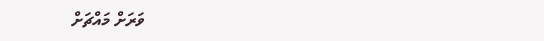ވަރަށް މައްޗަށް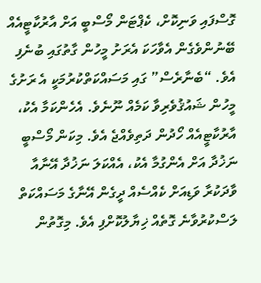ގޮސްފައި ވަނިކޮށް، ކެޕްޓަން މޯސްބީ އަށް އާރުކާޓީއެއް ބޭނުންވެގެން އެވާހަކަ އެރަށު މީހުން ގާތުގައި ބުނެފި އެވެ. “ބެނާރެސް” ގައި މަސައްކަތްކުރުމަކީ އެ ރަށުގެ މީހުން ޝައުޤުވެރިވާ ކަމެއް ނޫނެވެ. އެހެންކަމާ އެކު، އާރުކާޓީއެއް ހޯދުން ދަތިވެއްޖެ އެވެ. މިކަން މޯސްބީ ނަޚުދާ އަށް އެންގުމާ އެކު، އެއްކަލަ ނަޚުދާ އޭނާއާ ވާދަކުރާ ވަޑިއަށް ކެއްސެއް ދީގެން އޭނާގެ މަސައްކަތް ލަސްކުރުވާނެ ގޮތެއް ޚިޔާލުކޮށްފި އެވެ. މިގޮތުން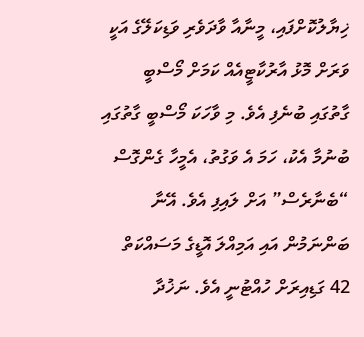ޚިޔާލުކޮށްފައި، މީނާއާ ވާދަވެރި ވަޑިކަލޭގެ އަކީ ވަރަށް މޮޅު އާރުކާޓީއެއް ކަމަށް މޯސްބީ ގާތުގައި ބުނެފި އެވެ. މި ވާހަކަ މޯސްބީ ގާތުގައި ބުނުމާ އެކު، ހަމަ އެ ވަގުތު، އެމީހާ ގެންގޮސް “ބެނާރެސް” އަށް ލައިފި އެވެ. އޭނާ ބަންނަމުން އައި އަމިއްލަ އޮޑީގެ މަސައްކަތް 42 ގަޑިއިރަށް ހުއްޓުނީ އެވެ. ނަޚުދާ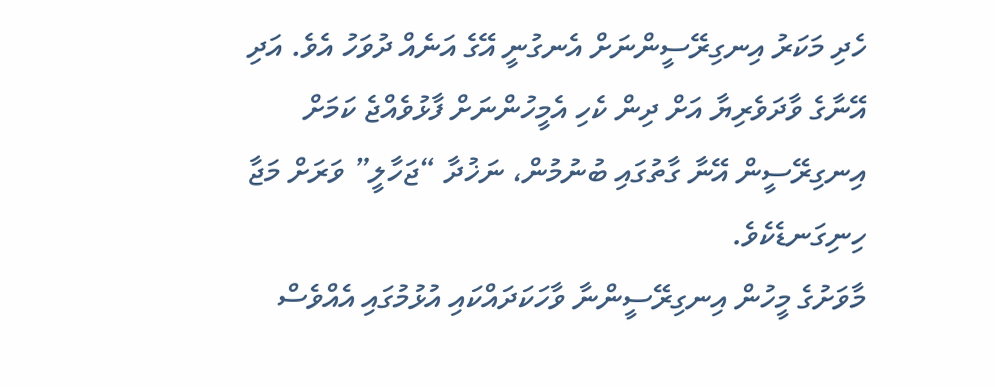ހެދި މަކަރު އިނގިރޭސީންނަށް އެނގުނީ އޭގެ އަނެއް ދުވަހު އެވެ. އަދި އޭނާގެ ވާދަވެރިޔާ އަށް ދިން ކެހި އެމީހުންނަށް ފާޅުވެއްޖެ ކަމަށް އިނގިރޭސީން އޭނާ ގާތުގައި ބުނުމުން، ނަޚުދާ “ޖަހާލީ” ވަރަށް މަޖާ ހިނިގަނޑެކެވެ.
މާވަށުގެ މީހުން އިނގިރޭސީންނާ ވާހަކަދައްކައި އުޅުމުގައި އެއްވެސް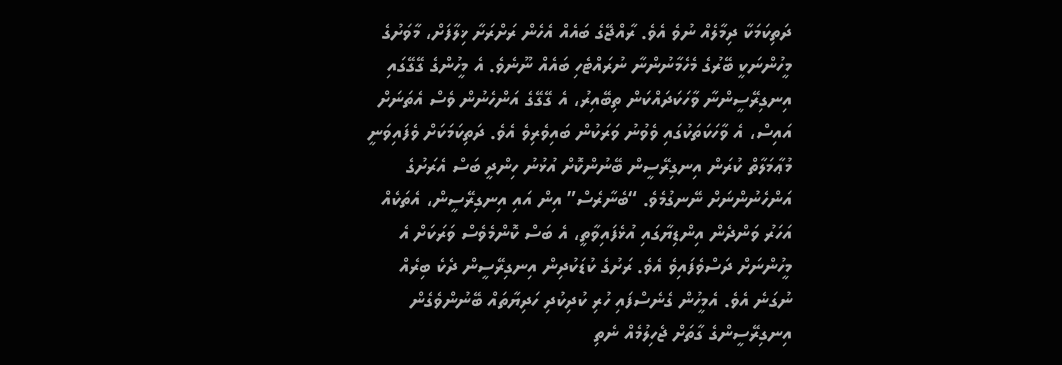ދަތިކަމަކާ ދިމާލެއް ނުވެ އެވެ. ރާއްޖޭގެ ބައެއް އެހެން ރަށްރަށާ ޚިލާފަށް، މާވަށުގެ މީހުންނަކީ ބޭރުގެ މެހެމާނުންނާ ނުރައްޓެހި ބައެއް ނޫނެވެ. އެ މީހުންގެ ގޭގޭގައި އިނގިރޭސީންނާ ވާހަކަދައްކަން ތިބޭއިރު، އެ ގޭގޭގެ އަންހެނުން ވެސް އެތަނަށް އައިސް، އެ ވާހަކަތަކުގައި ވެވުނު ވަރަކުން ބައިވެރިވެ އެވެ. ދަތިކަމަކަށް ވެފައިވަނީ މުޢާމަލާތް ކުރަން އިނގިރޭސީން ބޭނުންކޮށް އުޅުނު ހިންދީ ބަސް އެރަށުގެ އަންހެނުންނަށް ނޭނގުމެވެ. “ބެނާރެސް” އިން އައި އިނގިރޭސީން، އެތަކެއް އަހަރު ވަންދެން އިންޑިޔާގައި އުޅެފައިވާތީ، އެ ބަސް ކޮންމެވެސް ވަރަކަށް އެ މީހުންނަށް ދަސްވެފައިވެ އެވެ. ރަށުގެ ކުޑަކުދިން އިނގިރޭސީން ދެކެ ބިރެއް ނުގަނެ އެވެ. އެމީހުން ގެނެސްފައި ހުރި ކުދިކުދި ހަދިޔާތައް ބޭނުންވެގެން އިނގިރޭސީންގެ ގާތަށް ޖެހިލުމެއް ނެތި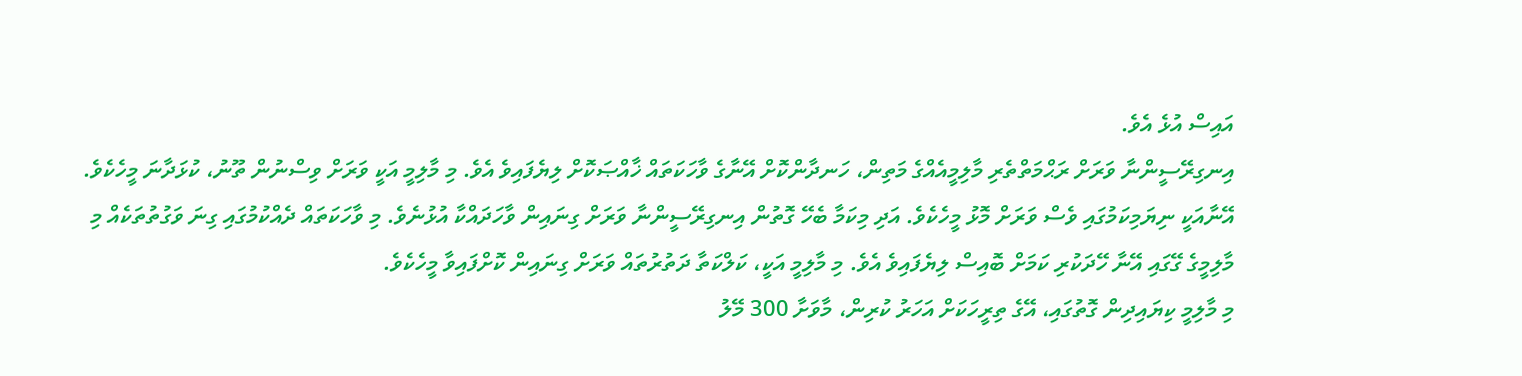އައިސް އުޅެ އެވެ.
އިނގިރޭސީންނާ ވަރަށް ރަޙްމަތްތެރި މާލިމީއެއްގެ މަތިން، ހަނދާންކޮށް އޭނާގެ ވާހަކަތައް ޚާއްޞަކޮށް ލިޔެފައިވެ އެވެ. މި މާލިމީ އަކީ ވަރަށް ވިސްނުން ތޫނު، ކުޅަދާނަ މީހެކެވެ. އޭނާއަކީ ނިޔަމިކަމުގައި ވެސް ވަރަށް މޮޅު މީހެކެވެ. އަދި މިކަމާ ބެހޭ ގޮތުން އިނގިރޭސީންނާ ވަރަށް ގިނައިން ވާހަދައްކާ އުޅުނެވެ. މި ވާހަކަތައް ދެއްކުމުގައި ގިނަ ވަގުތުތަކެއް މި މާލިމީގެ ގޭގައި އޭނާ ހޭދަކުރި ކަމަށް ބޮއިސް ލިޔެފައިވެ އެވެ. މި މާލިމީ އަކީ، ކަލްކަތާ ދަތުރުތައް ވަރަށް ގިނައިން ކޮށްފައިވާ މީހެކެވެ.
މި މާލިމީ ކިޔައިދިން ގޮތުގައި، އޭގެ ތިރީހަކަށް އަހަރު ކުރިން، މާވަށާ 300 މޭލު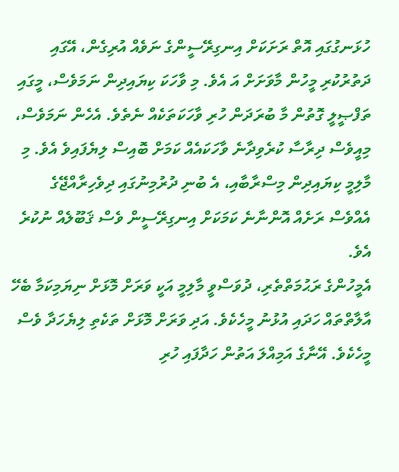ހުޅަނގުގައި އޮތް ރަށަކަށް އިނގިރޭސީންގެ ނަވެއް އުރިގެން، އޭގައި ދަތުރުކުރި މީހުން މާވަށަށް އަ އެވެ. މި ވާހަކަ ކިޔައިދިން ނަމަވެސް، މީގައި ތަފްޞީލީ ގޮތުން މާ ބުރަދަން ހުރި ވާހަކަތަކެއް ނެތެވެ. އެހެން ނަމަވެސް، މިއީވެސް ދިރާސާ ކުރެވިދާނެ ވާހަކައެއް ކަމަށް ބޮއިސް ލިޔެފައިވެ އެވެ. މި މާލިމީ ކިޔައިދިން މިސްރާބާއި، އެ ބުނި ދުރުމިނުގައި ދިވެހިރާއްޖޭގެ އެއްވެސް ރަށެއް އޮންނާނެ ކަމަކަށް އިނގިރޭސީން ވެސް ޤަބޫލެއް ނުކުރެ އެވެ.
އެމީހުންގެ ރަޙުމަތްތެރި، ދުވަސްވީ މާލިމީ އަކީ ވަރަށް މޮޅަށް ނިޔަމިކަމާ ބެހޭ އާލާތްތައް ހަދައި އުޅުނު މީހެކެވެ. އަދި ވަރަށް މޮޅަށް ތަކެތި ލިޔެހަދާ ވެސް މީހެކެވެ. އޭނާގެ އަމިއްލަ އަތުން ހަދާފައި ހުރި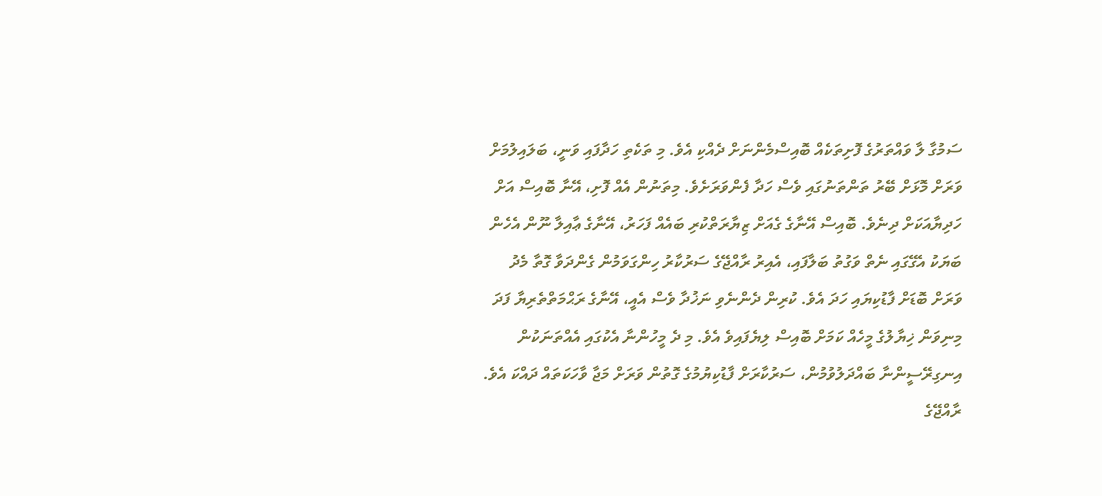ސަމުގާ ލާ ވައްތަރުގެ ފޮށިތަކެއް ބޮއިސްމެންނަށް ދެއްކި އެވެ. މި ތަކެތި ހަދާފައި ވަނީ، ބަލައިލުމަށް ވަރަށް މޮޅަށް ބޭރު ތަންތަނުގައި ވެސް ހަދާ ފެންވަރަށެވެ. މިތަނުން އެއް ފޮށި، އޭނާ ބޮއިސް އަށް ހަދިޔާއަކަށް ދިނެވެ. ބޮއިސް އޭނާގެ ގެއަށް ޒިޔާރަތްކުރި ބައެއް ފަހަރު، އޭނާގެ ޢާއިލާ ނޫން އެހެން ބަޔަކު އެގޭގައި ނެތް ވަގުތު ބަލާފައި، އެއިރު ރާއްޖޭގެ ސަރުކާރު ހިންގަވަމުން ގެންދަވާ ގޮތާ މެދު ވަރަށް ބޮޑަށް ފާޑުކިޔައި ހަދަ އެވެ. ކުރިން ދެންނެވި ނަޚުދާ ވެސް އެއީ، އޭނާގެ ރަޙްމަތްތެރިޔާ ފަދަ މިނިވަން ޚިޔާލުގެ މީހެއް ކަމަށް ބޮއިސް ލިޔެފައިވެ އެވެ. މި ދެ މީހުންނާ އެކުގައި އެއްތަނަކުން އިނގިރޭސީންނާ ބައްދަލުވުމުން، ސަރުކާރަށް ފާޑުކިޔުމުގެ ގޮތުން ވަރަށް މަޖާ ވާހަކަތައް ދައްކަ އެވެ.
ރާއްޖޭގެ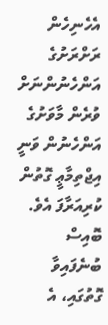އެހެނިހެން ރަށްރަށުގެ އަންހެނުންނަށް ވުރެން މާވަށުގެ އަންހެނުން ވަނީ އިޖްތިމާޢީ ގޮތުން ކުރިއަރާފަ އެވެ. ބޮއިސް ބުނެފައިވާ ގޮތުގައި، އެ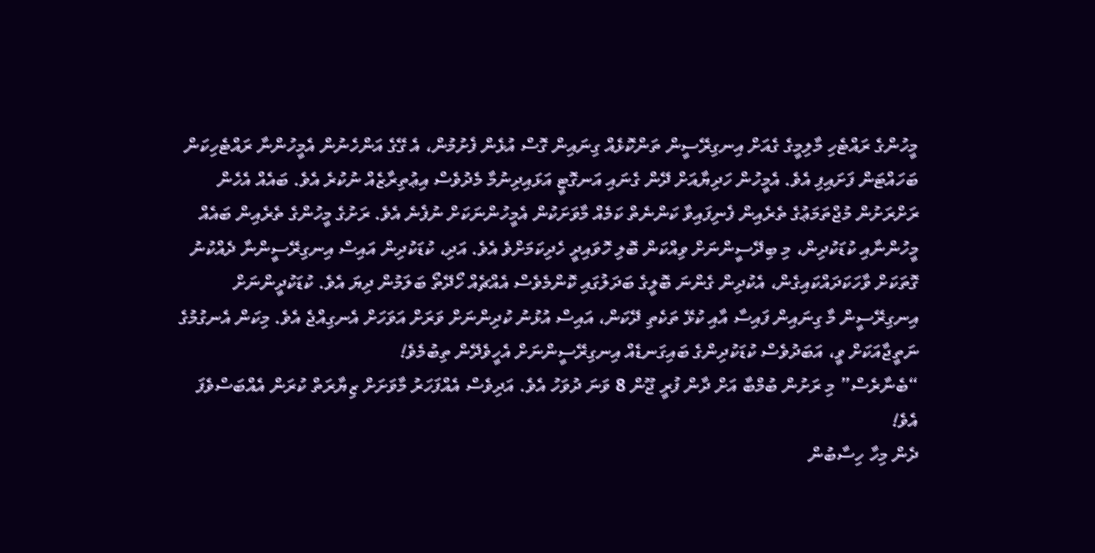މީހުންގެ ރައްޓެހި މާލިމީގެ ގެއަށް އިނގިރޭސީން ތަންކޮޅެއް ގިނައިން ގޮސް އުޅެން ފެށުމުން، އެ ގޭގެ އަންހެނުން އެމީހުންނާ ރައްޓެހިކަން ބަހައްޓަން ފަށައިފި އެވެ. އެމީހުން ހަދިޔާއަށް ދޭން ގެނައި އަނގޮޓީ އަޅައިދިނުމާ މެދުވެސް އިޢުތިރާޒެއް ނުކުރެ އެވެ. ބައެއް އެހެން ރަށްރަށުން މުޖްތަމަޢުގެ ތެރެއިން ފެނިފައިވާ ކަންނެތް ކަމެއް މާވަށަކުން އެމީހުންނަކަށް ނުފެނެ އެވެ. ރަށުގެ މީހުންގެ ތެރެއިން ބައެއް މީހުންނާއި ކުޑަކުދިން، މި ބިދޭސީންނަށް ވިއްކަން ބޮލި ހޮވައިދީ ހެދިކަމަށްވެ އެވެ. އަދި، ކުޑަކުދިން އައިސް އިނގިރޭސީންނާ ދެއްކުނު ގޮތަކަށް ވާހަކަދައްކައިގެން، އެކުދިން ގެންނަ ބޮލީގެ ބަދަލުގައި ކޮންމެވެސް އެއްޗެއް ހޯދޭތޯ ބަލަމުން ދިޔަ އެވެ. ކުޑަކުދީންނަށް އިނގިރޭސީން މާ ގިނައިން ފައިސާ އާއި ކުޅޭ ތަކެތި ދޭކަން، އައިސް އުޅުނު ކުދިންނަށް ވަރަށް އަވަހަށް އެނގިއްޖެ އެވެ. މިކަން އެނގުމުގެ ނަތީޖާއަކަށް ވީ، އަބަދުވެސް ކުޑަކުދިންގެ ބައިގަނޑެއް އިނގިރޭސީންނަށް އެހީވެދޭން ތިބުމެވެ!
“ބެނާރެސް” މި ރަށުން ބުމްބާ އަށް ދާން ފުރީ ޖޫން 8 ވަނަ ދުވަހު އެވެ. އަދިވެސް އެއްފަހަރު މާވަށަށް ޒިޔާރަތް ކުރަން އެއްބަސްވެފަ އެވެ!
ދެން މިހާ ހިސާބުން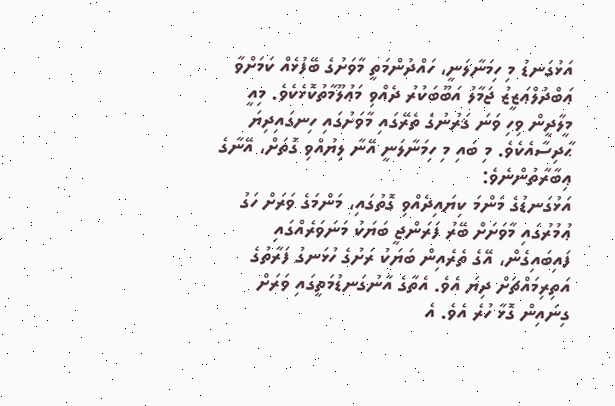އަޅުގަނޑު މި ހިމަނާލަނީ، ހައްދުންމަތީ މާވަށުގެ ބޭފުޅެއް ކަމަށްވާ ޢަބްދުލްޢަޒީޒު ޖަމާލު އަބޫބަކުރު ދެއްވި މަޢުލޫމާތުކޮޅެކެވެ. މިއީ މީލާދީން ވިހި ވަނަ ޤަރުނުގެ ތެރޭގައި މާވަށުގައި ހިނގައިދިޔަ ޙާދިސާއެކެވެ. މި ބައި މި ހިމަނާލަނީ އޭނާ ލިޔުއްވި ގޮތަށް، އޭނާގެ ޢިބާރާތުންނެވެ:
އަޅުގަނޑުގެ މަންމަ ކިޔައިދެއްވި ގޮތުގައި، މަންމަގެ ވަރަށް ހަގު ޢުމުރުގައި މާވަށަށް ބޭރު ފަރަންޖީ ބަޔަކު މަނަވަރެއްގައި ފައިބައިގެން، އޭގެ ތެރެއިން ބަޔަކު ރަށުގެ ހުޅަނގު ފަރާތުގެ އަތިރިމައްޗަށް ދިޔަ އެވެ. އެތާގެ އާނުގަނޑުމަތީގައި ވަރަށް ގިނައިން ގޮޅާ ހުރެ އެވެ. އެ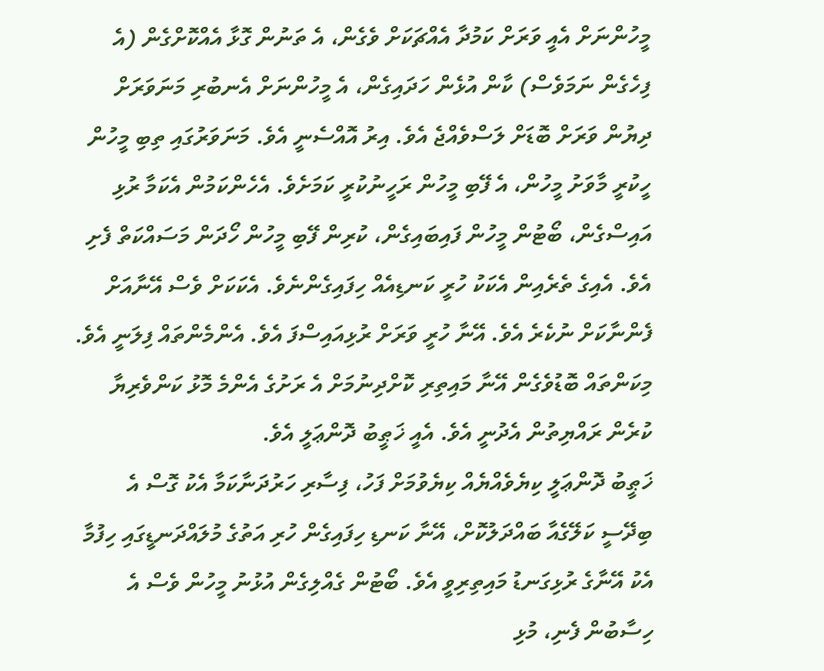މީހުންނަށް އެއީ ވަރަށް ކަމުދާ އެއްޗަކަށް ވެގެން، އެ ތަނުން ގޮޅާ އެއްކޮށްގެން (އެ ފިހެގެން ނަމަވެސް) ކާން އުޅެން ހަދައިގެން، އެ މީހުންނަށް އެނބުރި މަނަވަރަށް ދިޔުން ވަރަށް ބޮޑަށް ލަސްވެއްޖެ އެވެ. އިރު އޮއްސެނީ އެވެ. މަނަވަރުގައި ތިބި މީހުން ހީކުރީ މާވަށު މީހުން، އެ ފޭބި މީހުން ރަހީނުކުރީ ކަމަށެވެ. އެހެންކަމުން އެކަމާ ރުޅި އައިސްގެން، ބޯޓުން މީހުން ފައިބައިގެން، ކުރިން ފޭބި މީހުން ހޯދަން މަސައްކަތް ފެށި އެވެ. އެއިގެ ތެރެއިން އެކަކު ހުރީ ކަނޑިއެއް ހިފައިގެންނެވެ. އެކަކަށް ވެސް އޭނާއަށް ފެންނާކަށް ނުކެރެ އެވެ. އޭނާ ހުރީ ވަރަށް ރުޅިއައިސްފަ އެވެ. އެންމެންތައް ފިލަނީ އެވެ. މިކަންތައް ބޮޑުވެގެން އޭނާ މައިތިރި ކޮށްދިނުމަށް އެ ރަށުގެ އެންމެ މޮޅު ކަންވެރިޔާ ކުރެން ރައްޔިތުން އެދުނީ އެވެ. އެއީ ޚަޠީބު ދޮންޢަލީ އެވެ.
ޚަޠީބު ދޮންޢަލީ ކިޔެވެއްޔެއް ކިޔެވުމަށް ފަހު، ފިސާރި ހަރުދަނާކަމާ އެކު ގޮސް އެ ބިދޭސީ ކަލޭގެއާ ބައްދަލުކޮށް، އޭނާ ކަނޑި ހިފައިގެން ހުރި އަތުގެ މުލައްދަނޑީގައި ހިފުމާ އެކު އޭނާގެ ރުޅިގަނޑު މައިތިރިވީ އެވެ. ބޯޓުން ގެއްލިގެން އުޅުނު މީހުން ވެސް އެ ހިސާބުން ފެނި، މުޅި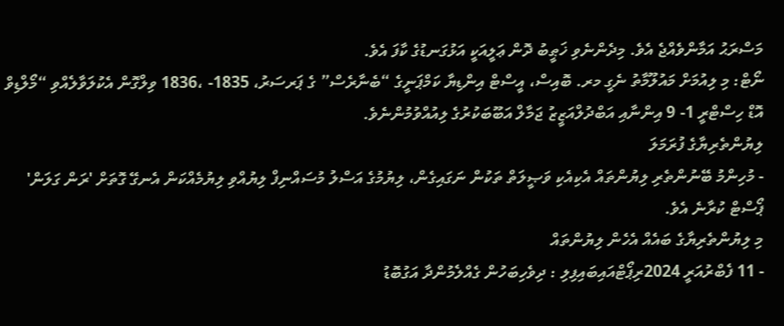މަސްރަޙު އަމާންވެއްޖެ އެވެ. މިދެންނެވި ޚަޠީބު ދޮން ޢަލީއަކީ އަޅުގަނޑުގެ ކާފަ އެވެ.
ނޯޓް: މި ލިއުމަށް މައުލޫމާތު ނެގީ މރ. ބޮއިސް، އީސްޓް އިންޑިޔާ ކަމްޕަނީގެ “ބެނާރެސް” ގެ ޕަރސަރު، 1835- ،1836 ވިލްގޮން އެކުލަވާލެއްވި “މޯލްޑިވް އޮޑް ހިސްޓްރީ 1- 9 އިންނާއި އަބްދުލްއަޒީޒު ޖަމާލް އަބޫބަކުރުގެ ލިއުއްވުމުންނެވެ.
ލިޔުންތެރިޔާގެ ފުރަމަލަ
- މުހިންމު ބޭނުންތެރި ލިޔުންތައް އެކިއެކި ވަޞީލަތް ތަކުން ނަގައިގެން، ލިޔުމުގެ އަސްލު މުސައްނިފް ލިޔުއްވި ލިޔުމެއްކަން އެނގޭ ގޮތަށް 'ރަން ގަލަން' ޕޯސްޓް ކުރާނެ އެވެ.
މި ލިޔުންތެރިޔާގެ ބައެއް އެހެން ލިޔުންތައް
- 11 ފެބްރުއަރީ 2024ރިޕޯޓްއައިބައިފިލި : ދިވެހިބަހުން ގެއްލެމުންދާ އަގުބޮޑު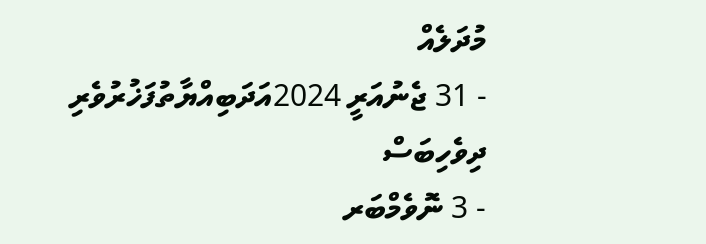މުދަލެއް
- 31 ޖެނުއަރީ 2024އަދަބިއްޔާތުފަޚުރުވެރި ދިވެހިބަސް
- 3 ނޮވެމްބަރ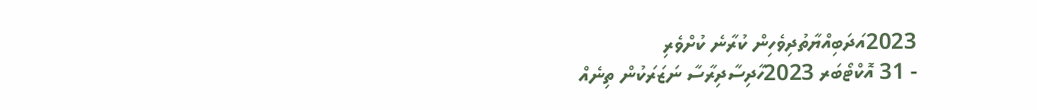2023އަދަބިއްޔާތުދިވެހިން ކުރާނެ ކުށްވެރި
- 31 އޮކްޓޯބަރ 2023ހާދިސާދިރާސާ ނަޒަރަކުން ތިނެއް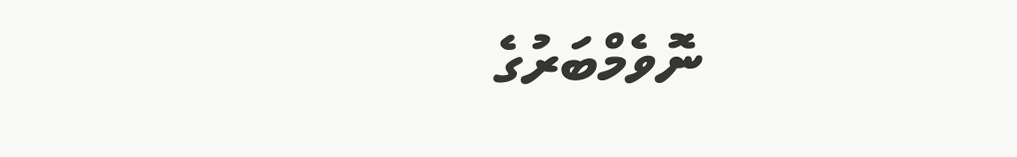ނޮވެމްބަރުގެ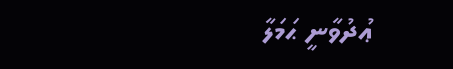ޢުދުވާނީ ޙަމަލާ